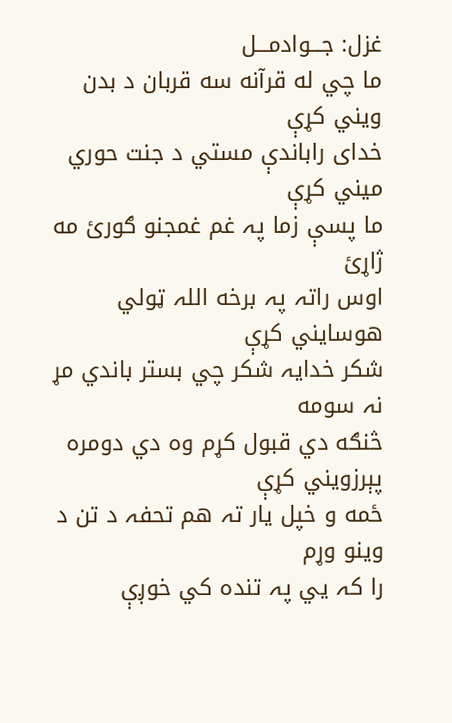غزل: جـــوادمـــل
ما چي له قرآنه سه قربان د بدن ویني کړې
خدای راباندې مستي د جنت حوري میني کړې
ما پسې زما پہ غم غمجنو ګورئ مه ژاړئ
اوس راتہ پہ برخه اللہ ټولي هوسایني کړې
شکر خدایہ شکر چي بستر باندي مړ نہ سومه
څنګه دي قبول کړم وه دي دومره پېرزویني کړې
ځمه و خپل یار تہ ھم تحفہ د تن د وینو وړم
را کہ يي پہ تنده كي خوږې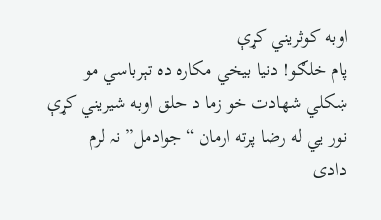اوبه کوثریني کړې
پام خلګو! دنیا بیخي مکاره ده تېرباسي مو
ښکلي شهادت خو زما د حلق اوبه شیریني کړې
نور يي له رضا پرته ارمان “جوادمل” نہ لرم
دادی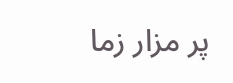پر مزار زما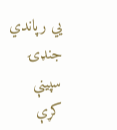يي رپاندي جنډۍ سپینې کړې